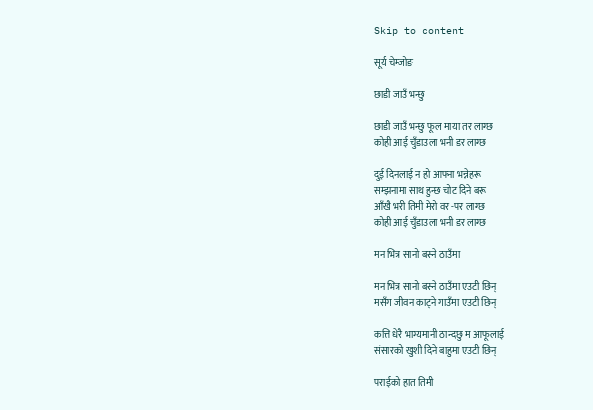Skip to content

सूर्य चेम्जोङ

छाडी जाउँ भन्छु

छाडी जाउँ भन्छु फूल माया तर लाग्छ
कोही आई चुँडाउला भनी डर लाग्छ

दुई दिनलाई न हो आफ्ना भन्नेहरू
सम्झनामा साथ हुन्छ चोट दिने बरू
आँखै भरी तिमी मेरो वर -पर लाग्छ
कोही आई चुँडाउला भनी डर लाग्छ

मन भित्र सानो बस्ने ठाउँमा

मन भित्र सानो बस्ने ठाउँमा एउटी छिन्
मसँग जीवन काट्ने गाउँमा एउटी छिन्

कत्ति धेरै भाग्यमानी ठान्दछु म आफूलाई
संसारको खुशी दिने बाहुमा एउटी छिन्

पराईको हात तिमी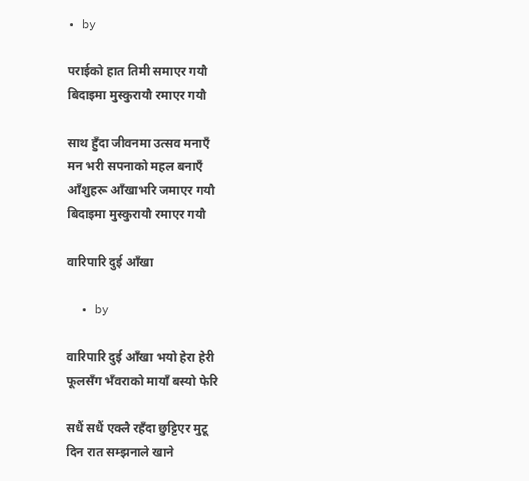• by

पराईको हात तिमी समाएर गयौ
बिदाइमा मुस्कुरायौ रमाएर गयौ

साथ हुँदा जीवनमा उत्सव मनाएँ
मन भरी सपनाको महल बनाएँ
आँशुहरू आँखाभरि जमाएर गयौ
बिदाइमा मुस्कुरायौ रमाएर गयौ

वारिपारि दुई आँखा

  • by

वारिपारि दुई आँखा भयो हेरा हेरी
फूलसँग भँवराको मायाँ बस्यो फेरि

सधैं सधैं एक्लै रहँदा छुट्टिएर मुटू
दिन रात सम्झनाले खाने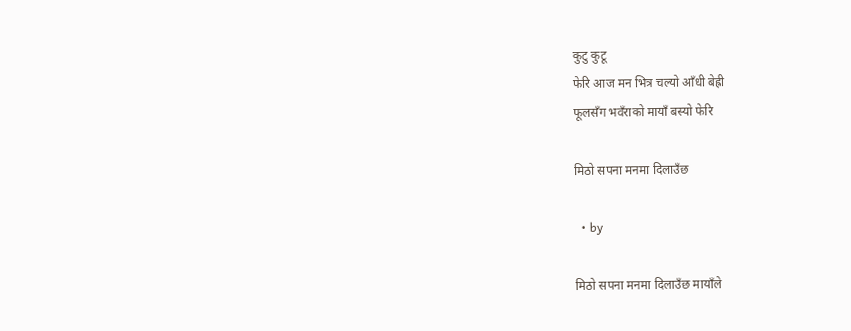कुटु कुटू
फेरि आज मन भित्र चल्यो आँधी बेह्री
फूलसँग भवँराको मायाँ बस्यो फेरि

मिठो सपना मनमा दिलाउँछ

  • by

मिठो सपना मनमा दिलाउँछ मायाँले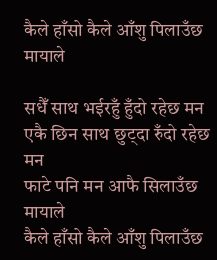कैले हाँसो कैले आँशु पिलाउँछ मायाले

सधैँ साथ भईरहुँ हुँदो रहेछ मन
एकै छिन साथ छुट्दा रुँदो रहेछ मन
फाटे पनि मन आफै सिलाउँछ मायाले
कैले हाँसो कैले आँशु पिलाउँछ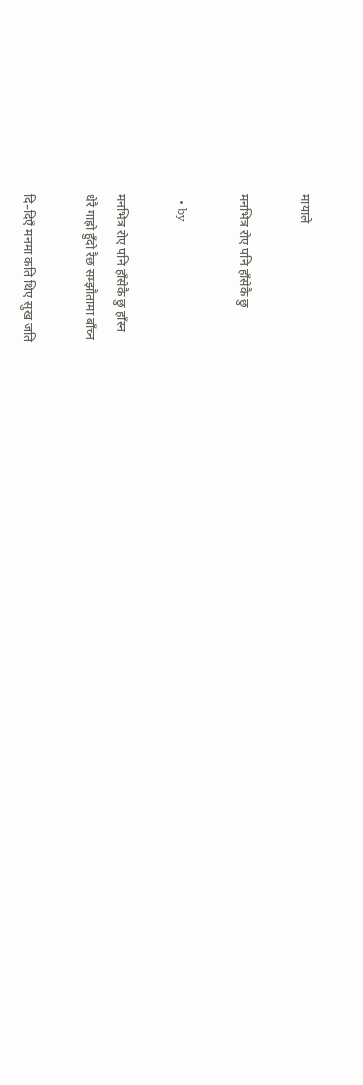मायाले

मनभित्र रोए पनि हाँसेकै छु

  • by

मनभित्र रोए पनि हाँसेकै छु हाँस्न
धेरै गाह्रो हुँदो रैछ सम्झौतामा बाँच्न

दि–दिएँ मनमा कति थिए सुख जति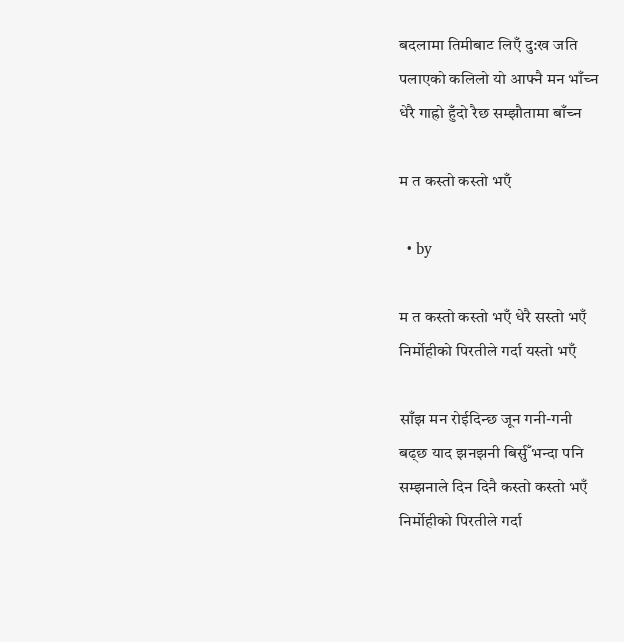बदलामा तिमीबाट लिएँ दु:ख जति
पलाएको कलिलो यो आफ्नै मन भाँच्न
धेरै गाह्रो हुँदो रैछ सम्झौतामा बाँच्न

म त कस्तो कस्तो भएँ

  • by

म त कस्तो कस्तो भएँ धेरै सस्तो भएँ
निर्मोहीको पिरतीले गर्दा यस्तो भएँ

साँझ मन रोईदिन्छ जून गनी-गनी
बढ्छ याद झनझनी बिर्सुँ भन्दा पनि
सम्झनाले दिन दिनै कस्तो कस्तो भएँ
निर्मोहीको पिरतीले गर्दा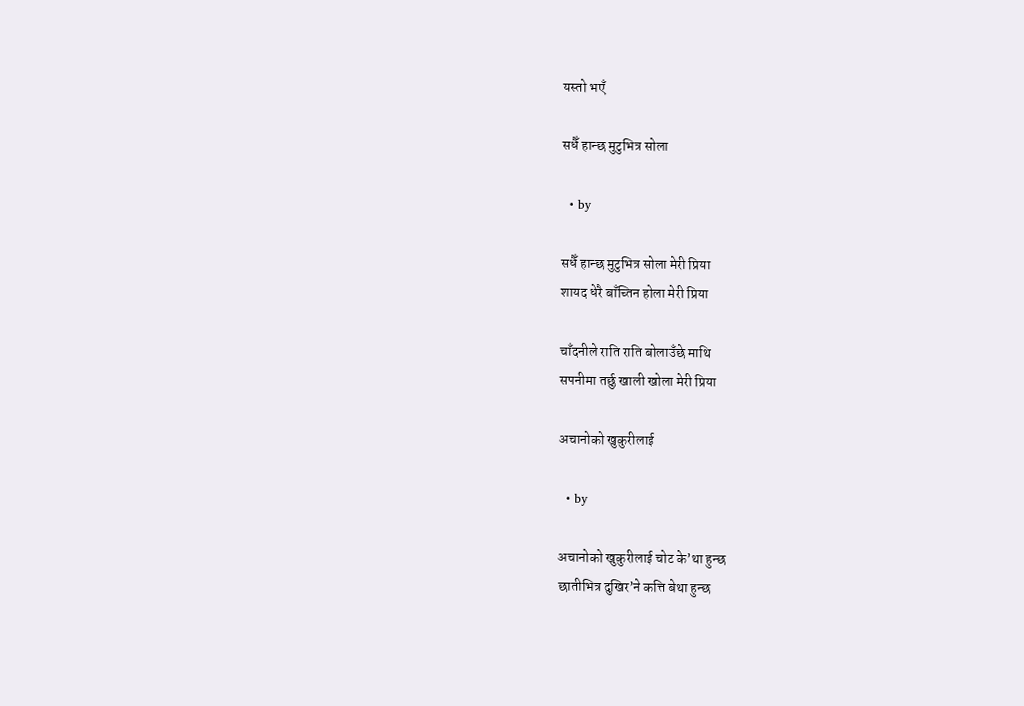यस्तो भएँ

सधैँ हान्छ मुटुभित्र सोला

  • by

सधैँ हान्छ मुटुभित्र सोला मेरी प्रिया
शायद धेरै बाँच्तिन होला मेरी प्रिया

चाँदनीले राति राति बोलाउँछे माथि
सपनीमा तर्छु खाली खोला मेरी प्रिया

अचानोको खुकुरीलाई

  • by

अचानोको खुकुरीलाई चोट के’था हुन्छ
छातीभित्र दुखिर’ने कत्ति बेथा हुन्छ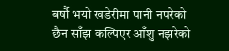बर्षौ भयो खडेरीमा पानी नपरेको
छैन साँझ कल्पिएर आँशु नझरेको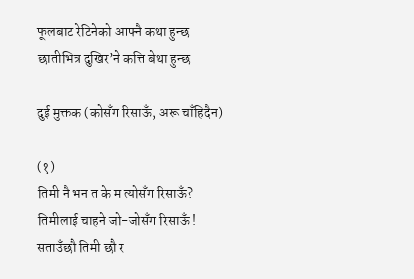फूलबाट रेटिनेको आफ्नै कथा हुन्छ
छातीभित्र दुखिर’ने कत्ति बेथा हुन्छ

दुई मुक्तक (कोसँग रिसाऊँ, अरू चाँहिदैन)

(१)
तिमी नै भन त के म त्योसँग रिसाऊँ?
तिमीलाई चाहने जो-जोसँग रिसाऊँ !
सताउँछौ तिमी छौ र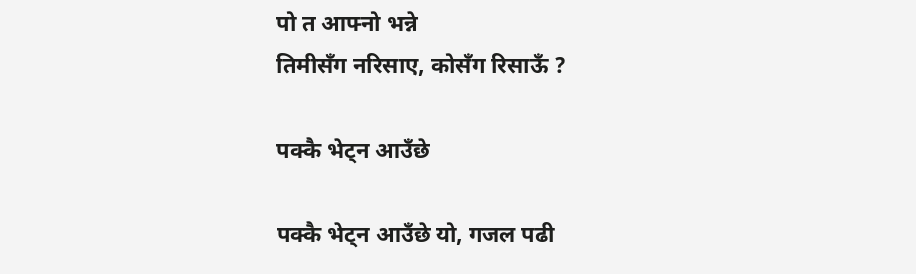पो त आफ्नो भन्ने
तिमीसँग नरिसाए, कोसँग रिसाऊँ ?

पक्कै भेट्न आउँछे

पक्कै भेट्न आउँछे यो, गजल पढी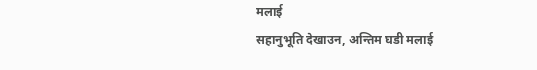मलाई
सहानुभूति देखाउन, अन्तिम घडी मलाई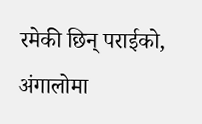रमेकी छिन् पराईको, अंगालोमा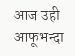आज उही
आफूभन्दा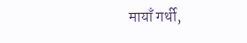मायाँ गर्थी,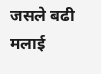जसले बढी मलाई